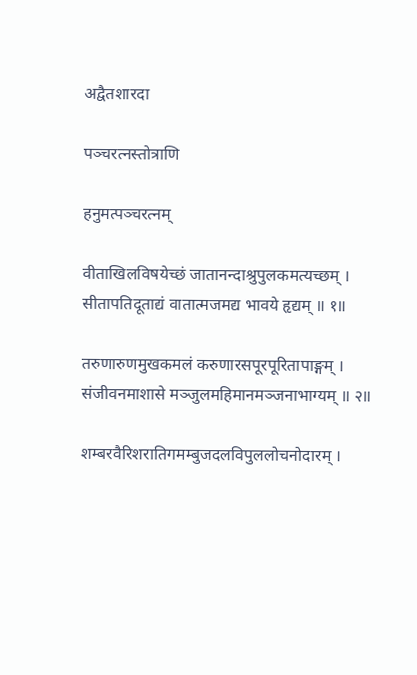अद्वैतशारदा

पञ्चरत्नस्तोत्राणि

हनुमत्पञ्चरत्नम्

वीताखिलविषयेच्छं जातानन्दाश्रुपुलकमत्यच्छम् ।
सीतापतिदूताद्यं वातात्मजमद्य भावये हृद्यम् ॥ १॥

तरुणारुणमुखकमलं करुणारसपूरपूरितापाङ्गम् ।
संजीवनमाशासे मञ्जुलमहिमानमञ्जनाभाग्यम् ॥ २॥

शम्बरवैरिशरातिगमम्बुजदलविपुललोचनोदारम् ।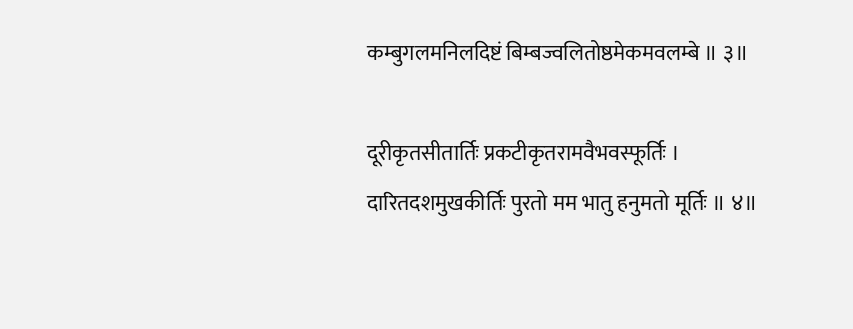कम्बुगलमनिलदिष्टं बिम्बज्वलितोष्ठमेकमवलम्बे ॥ ३॥

दूरीकृतसीतार्तिः प्रकटीकृतरामवैभवस्फूर्तिः ।
दारितदशमुखकीर्तिः पुरतो मम भातु हनुमतो मूर्तिः ॥ ४॥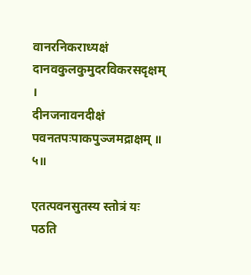वानरनिकराध्यक्षं दानवकुलकुमुदरविकरसदृक्षम् ।
दीनजनावनदीक्षं पवनतपःपाकपुञ्जमद्राक्षम् ॥ ५॥

एतत्पवनसुतस्य स्तोत्रं यः पठति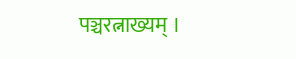पञ्चरत्नाख्यम् ।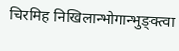चिरमिह निखिलान्भोगान्भुङ्क्त्वा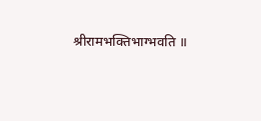श्रीरामभक्तिभाग्भवति ॥